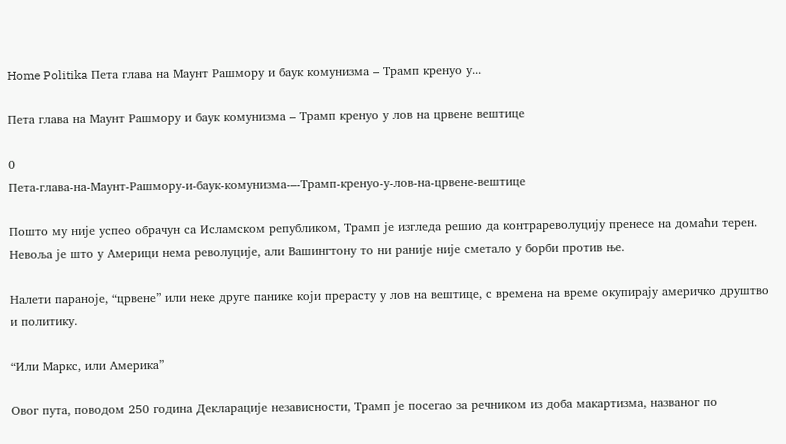Home Politika Пета глава на Маунт Рашмору и баук комунизма – Трамп кренуо у...

Пета глава на Маунт Рашмору и баук комунизма – Трамп кренуо у лов на црвене вештице

0
Пета-глава-на-Маунт-Рашмору-и-баук-комунизма-–-Трамп-кренуо-у-лов-на-црвене-вештице

Пошто му није успео обрачун са Исламском републиком, Трамп је изгледа решио да контрареволуцију пренесе на домаћи терен. Невоља је што у Америци нема револуције, али Вашингтону то ни раније није сметало у борби против ње.

Налети параноје, “црвене” или неке друге панике који прерасту у лов на вештице, с времена на време окупирају америчко друштво и политику.

“Или Маркс, или Америка”

Овог пута, поводом 250 година Декларације независности, Трамп је посегао за речником из доба макартизма, названог по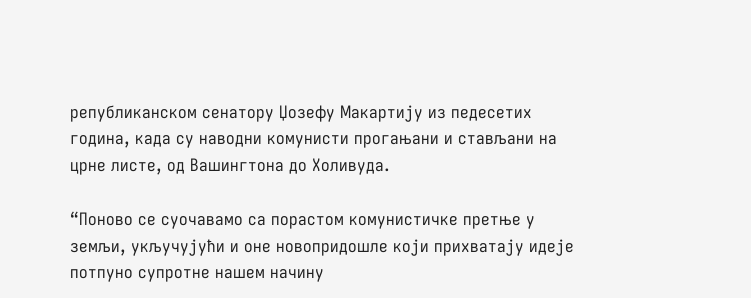републиканском сенатору Џозефу Макартију из педесетих година, када су наводни комунисти прогањани и стављани на црне листе, од Вашингтона до Холивуда.

“Поново се суочавамо са порастом комунистичке претње у земљи, укључујући и оне новопридошле који прихватају идеје потпуно супротне нашем начину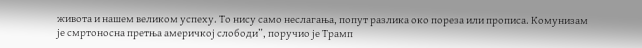живота и нашем великом успеху. То нису само неслагања, попут разлика око пореза или прописа. Комунизам је смртоносна претња америчкој слободи”, поручио је Трамп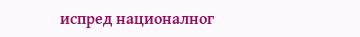испред националног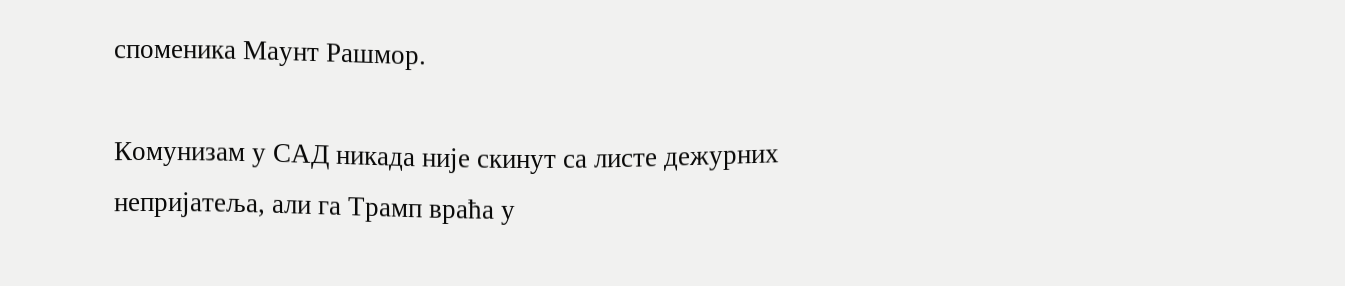споменика Маунт Рашмор.

Комунизам у САД никада није скинут са листе дежурних непријатеља, али га Трамп враћа у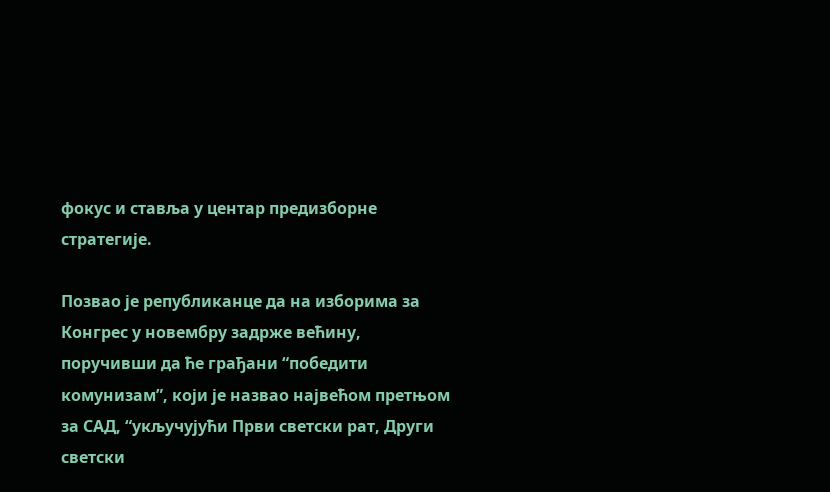фокус и ставља у центар предизборне стратегије.

Позвао је републиканце да на изборима за Конгрес у новембру задрже већину, поручивши да ће грађани “победити комунизам”, који је назвао највећом претњом за САД, “укључујући Први светски рат, Други светски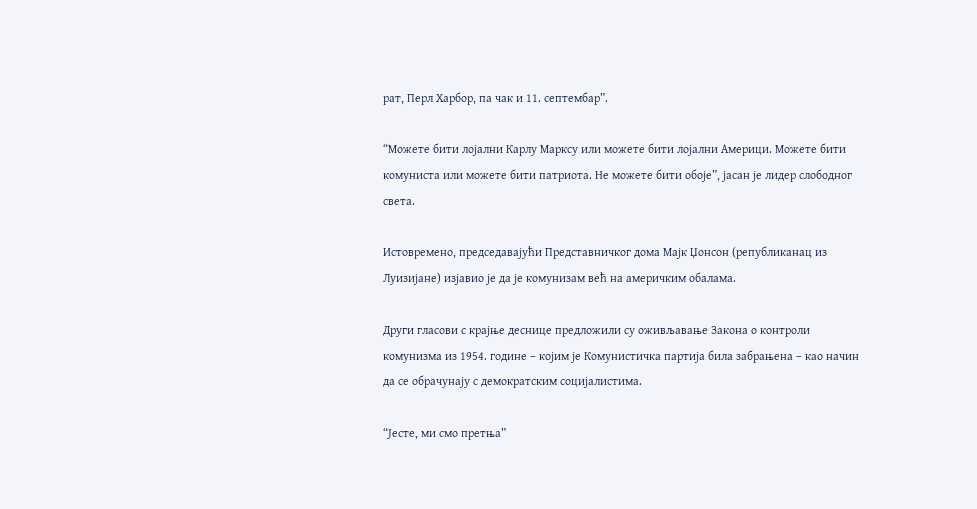рат, Перл Харбор, па чак и 11. септембар”.

“Можете бити лојални Карлу Марксу или можете бити лојални Америци. Можете бити комуниста или можете бити патриота. Не можете бити обоје”, јасан је лидер слободног света.

Истовремено, председавајући Представничког дома Мајк Џонсон (републиканац из Луизијане) изјавио је да је комунизам већ на америчким обалама.

Други гласови с крајње деснице предложили су оживљавање Закона о контроли комунизма из 1954. године – којим је Комунистичка партија била забрањена – као начин да се обрачунају с демократским социјалистима.

“Јесте, ми смо претња”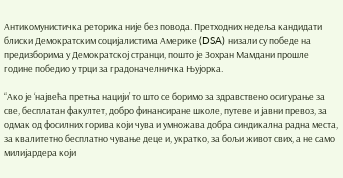Антикомунистичка реторика није без повода. Претходних недеља кандидати блиски Демократским социјалистима Америке (DSA) низали су победе на предизборима у Демократској странци, пошто је Зохран Мамдани прошле године победио у трци за градоначелничка Њујорка.

“Ако је ‘највећа претња нацији’ то што се боримо за здравствено осигурање за све, бесплатан факултет, добро финансиране школе, путеве и јавни превоз, за одмак од фосилних горива који чува и умножава добра синдикална радна места, за квалитетно бесплатно чување деце и, укратко, за бољи живот свих, а не само милијардера који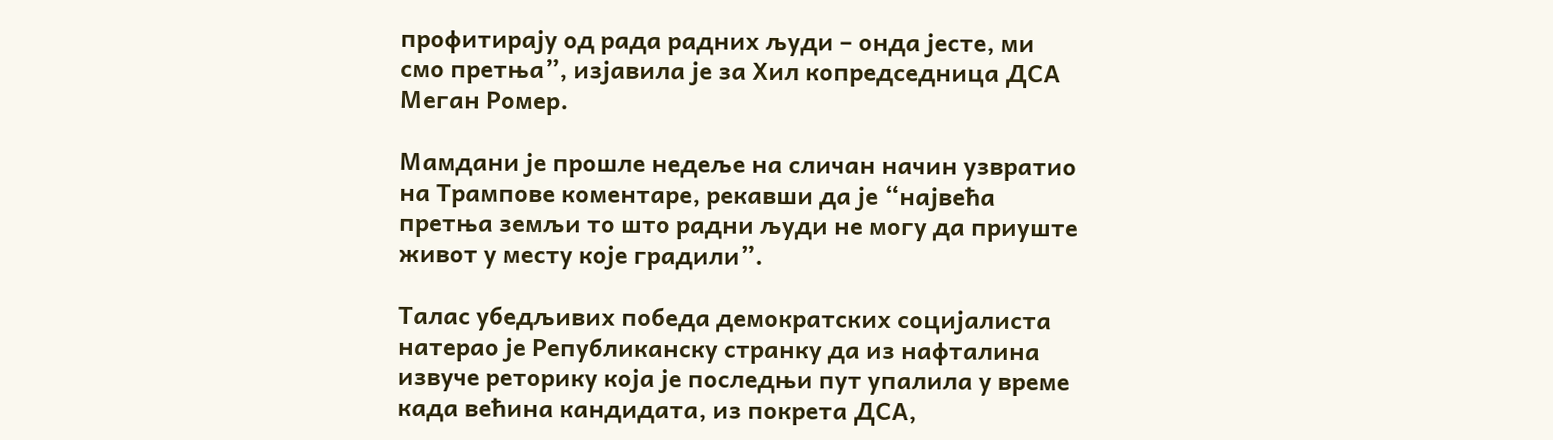профитирају од рада радних људи – онда јесте, ми смо претња”, изјавила је за Хил копредседница ДСА Меган Ромер.

Мамдани је прошле недеље на сличан начин узвратио на Трампове коментаре, рекавши да је “највећа претња земљи то што радни људи не могу да приуште живот у месту које градили”.

Талас убедљивих победа демократских социјалиста натерао је Републиканску странку да из нафталина извуче реторику која је последњи пут упалила у време када већина кандидата, из покрета ДСА,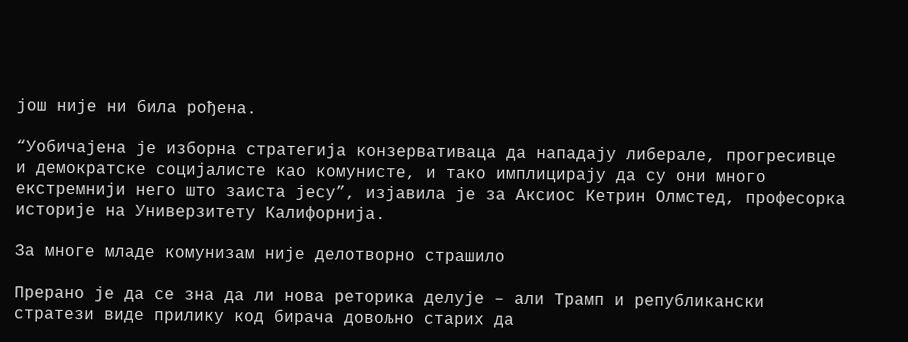још није ни била рођена.

“Уобичајена је изборна стратегија конзервативаца да нападају либерале, прогресивце и демократске социјалисте као комунисте, и тако имплицирају да су они много екстремнији него што заиста јесу”, изјавила је за Аксиос Кетрин Олмстед, професорка историје на Универзитету Калифорнија.

За многе младе комунизам није делотворно страшило

Прерано је да се зна да ли нова реторика делује – али Трамп и републикански стратези виде прилику код бирача довољно старих да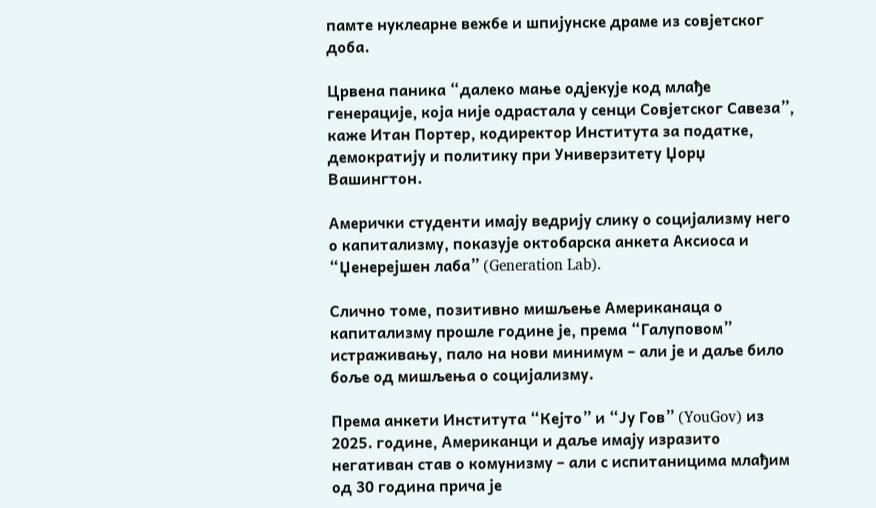памте нуклеарне вежбе и шпијунске драме из совјетског доба.

Црвена паника “далеко мање одјекује код млађе генерације, која није одрастала у сенци Совјетског Савеза”, каже Итан Портер, кодиректор Института за податке, демократију и политику при Универзитету Џорџ Вашингтон.

Амерички студенти имају ведрију слику о социјализму него о капитализму, показује октобарска анкета Аксиоса и “Џенерејшен лаба” (Generation Lab).

Слично томе, позитивно мишљење Американаца о капитализму прошле године је, према “Галуповом” истраживању, пало на нови минимум – али је и даље било боље од мишљења о социјализму.

Према анкети Института “Кејто” и “Ју Гов” (YouGov) из 2025. године, Американци и даље имају изразито негативан став о комунизму – али с испитаницима млађим од 30 година прича је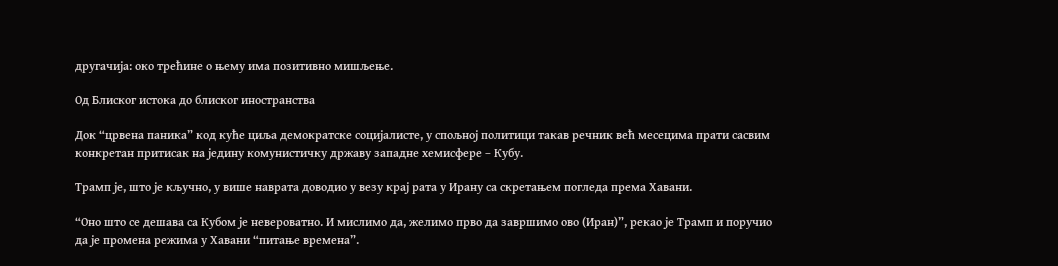другачија: око трећине о њему има позитивно мишљење.

Од Блиског истока до блиског иностранства

Док “црвена паника” код куће циља демократске социјалисте, у спољној политици такав речник већ месецима прати сасвим конкретан притисак на једину комунистичку државу западне хемисфере – Кубу.

Трамп је, што је кључно, у више наврата доводио у везу крај рата у Ирану са скретањем погледа према Хавани.

“Оно што се дешава са Кубом је невероватно. И мислимо да, желимо прво да завршимо ово (Иран)”, рекао је Трамп и поручио да је промена режима у Хавани “питање времена”.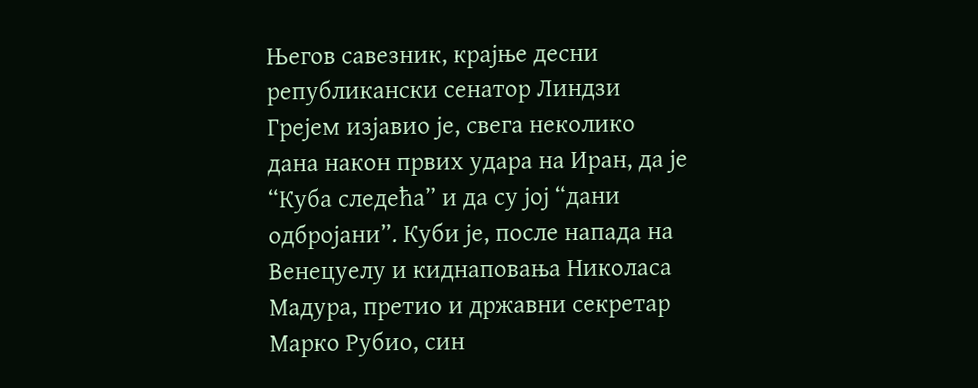Његов савезник, крајње десни републикански сенатор Линдзи Грејем изјавио је, свега неколико дана након првих удара на Иран, да је “Куба следећа” и да су јој “дани одбројани”. Куби је, после напада на Венецуелу и киднаповања Николаса Мадура, претио и државни секретар Марко Рубио, син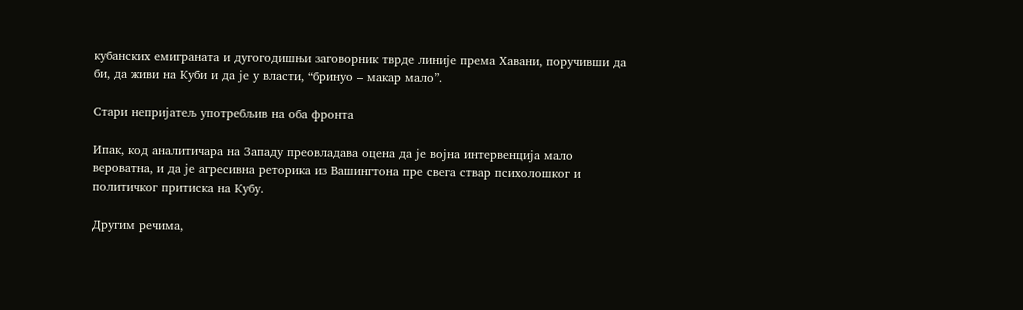кубанских емиграната и дугогодишњи заговорник тврде линије према Хавани, поручивши да би, да живи на Куби и да је у власти, “бринуо – макар мало”.

Стари непријатељ употребљив на оба фронта

Ипак, код аналитичара на Западу преовладава оцена да је војна интервенција мало вероватна, и да је агресивна реторика из Вашингтона пре свега ствар психолошког и политичког притиска на Кубу.

Другим речима,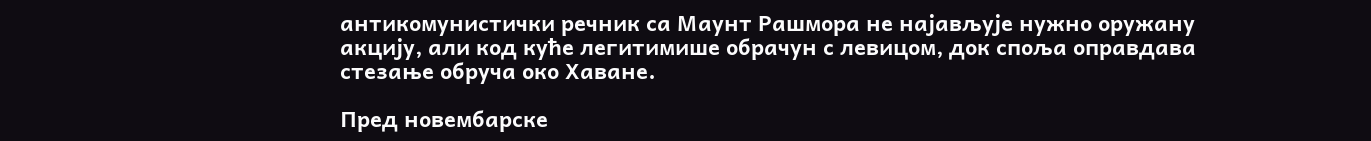антикомунистички речник са Маунт Рашмора не најављује нужно оружану акцију, али код куће легитимише обрачун с левицом, док споља оправдава стезање обруча око Хаване.

Пред новембарске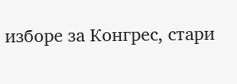изборе за Конгрес, стари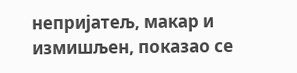непријатељ, макар и измишљен, показао се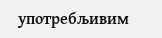употребљивим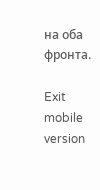на оба фронта.

Exit mobile version